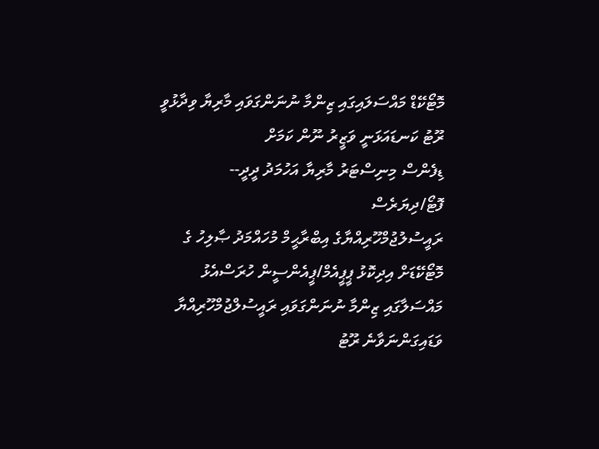މޮޓޯކޭޑް މައްސަލައިގައި ޒިންމާ ނުނަންގަވައި މާރިޔާ ވިދާޅުވީ ރޫޓު ކަނޑައަޅަނީ ވަޒީރު ނޫން ކަމަށް
ޑިފެންސް މިނިސްޓަރު މާރިޔާ އަހުމަދު ދީދީ-- ފޮޓޯ/ދިޔަރެސް
ރައީސުލުޖުމްހޫރިއްޔާގެ އިބްރާޙީމް މުހައްމަދު ޞާލިހު ގެ  މޮޓޯކޭޑަށް އިދިކޮޅު ޕީޕީއެމް/ޕީއެންސީން ހުރަސްއެޅު މައްސަލާގައި ޒިންމާ ނުނަންގަވައި ރައީސުލްޖުމްހޫރިއްޔާ ވަޑައިގަންނަވާނެ ރޫޓު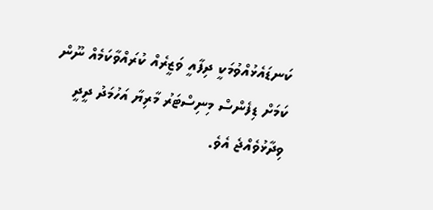ކަނޑައެޅުއްވުމަކީ ދިފާއީ ވަޒީރެއް ކުރައްވާކަމެއް ނޫން ކަމަށް ޑިފެންސް މިނިސްޓަރު މާރިޔާ އަހުމަދު ދީދީ ވިދާޅުވެއްޖެ އެވެ.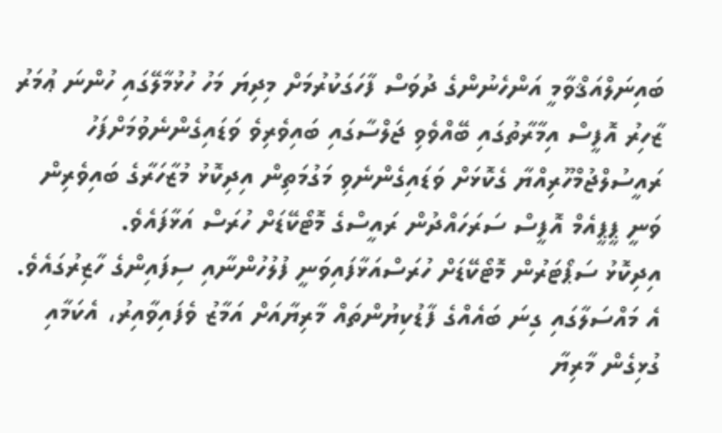ބައިނަލްއަޤްވާމީ އަންހެނުންގެ ދުވަސް ފާހަގަކުރުމަށް މިދިޔަ މަހު ހުޅުމާލޭގައި ހުންނަ ޢުމަރު ޒާހިރު އޮފީސް އިމާރާތުގައި ބޭއްވެވި ޖަލްސާގައި ބައިވެރިވެ ވަޑައިގެންނެވުމަށްފަހު ރައީސުލްޖުމްހޫރިއްޔާ ގެކޮޅަށް ވަޑައިގެންނެވި މަގުމަތިން އިދިކޮޅު މުޒާހަރާގެ ބައިވެރިން ވަނީ ޕީޕީއެމް އޮފީސް ސަރަހައްދުން ރައީސްގެ މޮޓޯކޭޑަށް ހުރަސް އަޅާފައެވެ.
އިދިކޮޅު ސަޕޯޓަރުން މޮޓޯކޭޑަށް ހުރަސްއަޅާފައިވަނީ ފުލުހުންނާއި ސިފައިންގެ ހާޒިރުގައެވެ.
އެ މައްސަލާގައި ގިނަ ބައެއްގެ ފާޑުކިޔުންތައް މާރިޔާއަށް އަމާޒު ވެފައިވާއިރު، އެކަމާއި ގުޅިގެން މާރިޔާ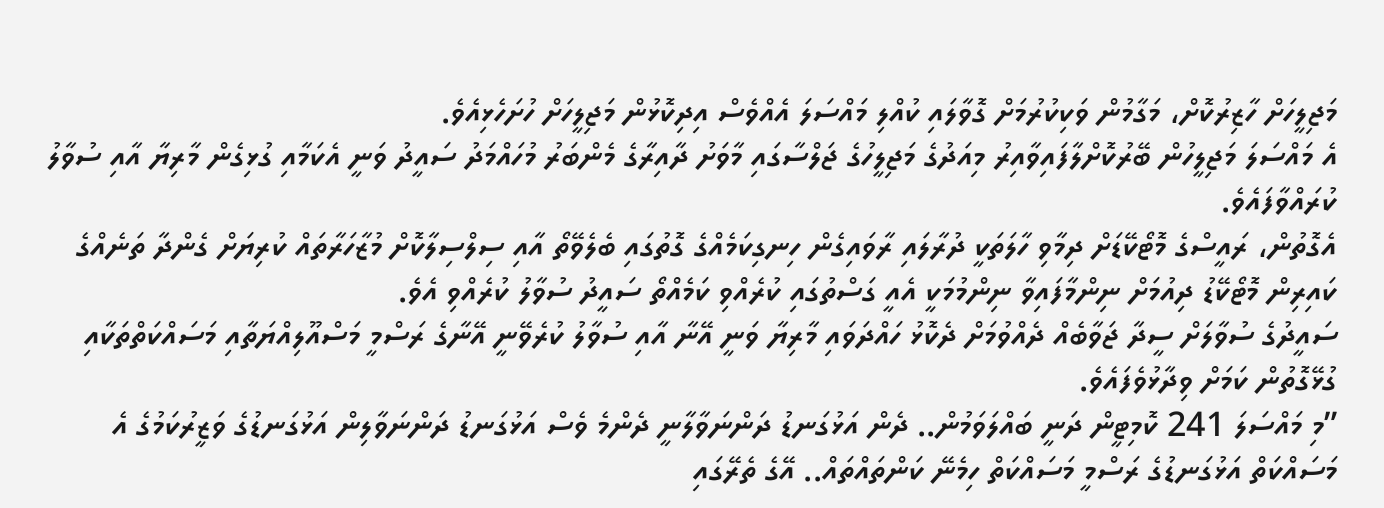މަޖިލީހަށް ހާޒިރުކޮށް، މަގާމުން ވަކިކުރުމަށް ގޮވާލައި ކުއްލި މައްސަލަ އެއްވެސް އިދިކޮޅުން މަޖިލީހަށް ހުށަހެޅިއެވެ.
އެ މައްސަލަ މަޖިލީހުން ބޭރުކޮށްލާފައިވާއިރު މިއަދުގެ މަޖިލީހުގެ ޖަލްސާގައި މާވަށު ދާއިރާގެ މެންބަރު މުހައްމަދު ސައީދު ވަނީ އެކަމާއި ގުޅިގެން މާރިޔާ އާއި ސުވާލު ކުރައްވާފައެވެ.
އެގޮތުން، ރައީސްގެ މޮޓޯކޭޑަށް ދިމާވި ހާލަތަކީ ދުރާލައި ރާވައިގެން ހިނގިކަމެއްގެ ގޮތުގައި ބެލެވޭތޯ އާއި ސިލްސިލާކޮށް މުޒާހަރާތައް ކުރިޔަށް ގެންދާ ތަނެއްގެ ކައިރިން މޮޓޯކޭޑު ދިއުމަށް ނިންމާފައިވާ ނިންމުމަކީ އެއީ ގަސްތުގައި ކުރެއްވި ކަމެއްތޯ ސައީދު ސުވާލު ކުރެއްވި އެވެ.
ސައީދުގެ ސުވާލަށް ސީދާ ޖަވާބެއް ދެއްވުމަށް ދެކޮޅު ހައްދަވައި މާރިޔާ ވަނީ އޭނާ އާއި ސުވާލު ކުރެވޭނީ އޭނާގެ ރަސްމީ މަސްއޫލިއްޔަތާއި މަސައްކަތްތަކާއި ގުޅޭގޮތުން ކަމަށް ވިދާޅުވެފައެވެ.
”މި މައްސަލަ 241 ކޮމިޓީން ދަނީ ބައްލަވަމުން.. ދެން އަޅުގަނޑު ދަންނަވާލާނީ ދެންމެ ވެސް އަޅުގަނޑު ދަންނަވާލިން އަޅުގަނޑުގެ ވަޒީރުކަމުގެ އެ މަސައްކަތް އަޅުގަނޑުގެ ރަސްމީ މަސައްކަތް ހިމެނޭ ކަންތައްތައް.. އޭގެ ތެރޭގައި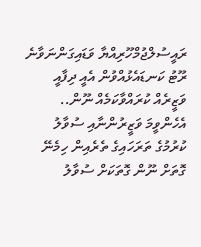ރައީސުލްޖުމްހޫރިއްޔާ ވަޑައިގަންނަވާނެ ރޫޓު ކަނޑައެޅުއްވުން އެއީ ދިފާއީ ވަޒީރެއް ކުރައްވާކަމެއް ނޫން.. އެހެންވީމަ ވަޒީރުންނާއި ސުވާލު ކުރުމުގެ ތަރަހައިގެ ތެރެއިން ހިމެނޭ ގޮތަށް ނޫން ގޮތަކަށް ސުވާލު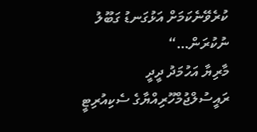ކުރެވޭނެކަމަށް އަޅުގަނޑު ގަބޫލު ނުކުރަން…“
މާރިޔާ އަހުމަދު ދީދީ
ރައީސުލްޖުމްހޫރިއްޔާގެ ސެކިއުރިޓީ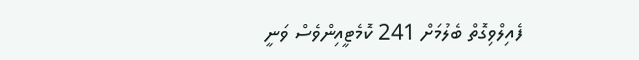ފެއިލްވިގޮތް ބެލުމަށް 241 ކޮމެޓީއިންވެސް ވަނީ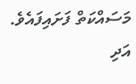މަސައްކަތް ފަށައިފައެވެ. އަދި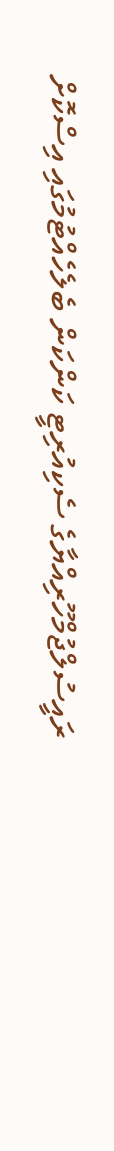ރައީސުލްޖުމްހޫރިއްޔާގެ ސެކިއުރިޓީ ކަންކަން ބެލެހެއްޓުމުގައި އިސްކޮށް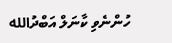ހުންނެވި ކާނަލް އަބްދުالله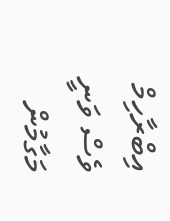އިބްރާހިމް ވެސް ވަނީ މަގާމުން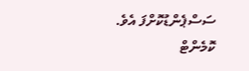ސަސްޕެންޑުކޮށްފަ އެވެ.
ކޮމެންޓް